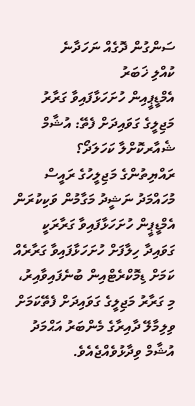ސަންގުން ދޮގެއް ނަހަދާނެ
ކުއްލި ޚަބަރު
އެމްޑީޕީއިން ހުށަހަޅާފައިވާ ގަރާރު މަޖިލީގެ ގަވައިދަށް ފެތޭ: އުޝާމް
ޝެއާރކޮށްލާ ކަހަލަދޯ؟
ރައްޔިތުންގެ މަޖިލީހުގެ ރައީސް މުހައްމަދު ނަޝީދު މަގާމުން ވަކިކުރަން އެމްޑީޕީން ހުށަހަޅާފައިވާ ގަރާރަކީ ގަވައިދާ ހިލާފަށް ހުށަހަޅާފައިވާ ގަރާރެއް ކަމަށް ޑިމޮކްރެޓްއިން ބުނެފައިވާއިރު، މި ގަރާރު މަޖިލީގެ ގަވައިދަށް ފެތޭކަމަށް ވިލިމާލޭ ދާއިރާގެ މެންބަރު އަޙްމަދު އުޝާމް ވިދާޅުވެއްޖެއެވެ.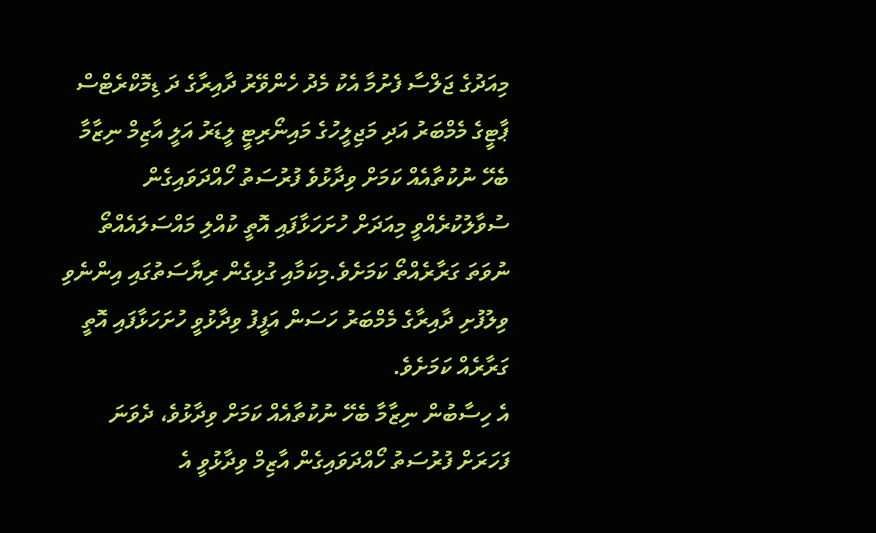މިއަދުގެ ޖަލްސާ ފެށުމާ އެކު މެދު ހެންވޭރު ދާއިރާގެ ދަ ޑިމޮކްރެޓްސް ޕާޓީގެ މެމްބަރު އަދި މަޖިލީހުގެ މައިނޯރިޓީ ލީޑަރު އަލީ އާޒިމް ނިޒާމާ ބެހޭ ނުކުތާއެއް ކަމަށް ވިދާޅުވެ ފުރުސަތު ހޯއްދަވައިގެން ސުވާލުކުރެއްވީ މިއަދަށް ހުށަހަޅާފައި އޮތީ ކުއްލި މައްސަލައެއްތޯ ނުވަތަ ގަރާރެއްތޯ ކަމަށެވެ.މިކަމާއި ގުޅިގެން ރިޔާސަތުގައި އިންނެވި ވިލުފުށި ދާއިރާގެ މެމްބަރު ހަސަން އަފީފު ވިދާޅުވީ ހުށަހަޅާފައި އޮތީ ގަރާރެއް ކަމަށެވެ.
އެ ހިސާބުން ނިޒާމާ ބެހޭ ނުކުތާއެއް ކަމަށް ވިދާޅުވެ، ދެވަނަ ފަހަރަށް ފުރުސަތު ހޯއްދަވައިގެން އާޒިމް ވިދާޅުވީ އެ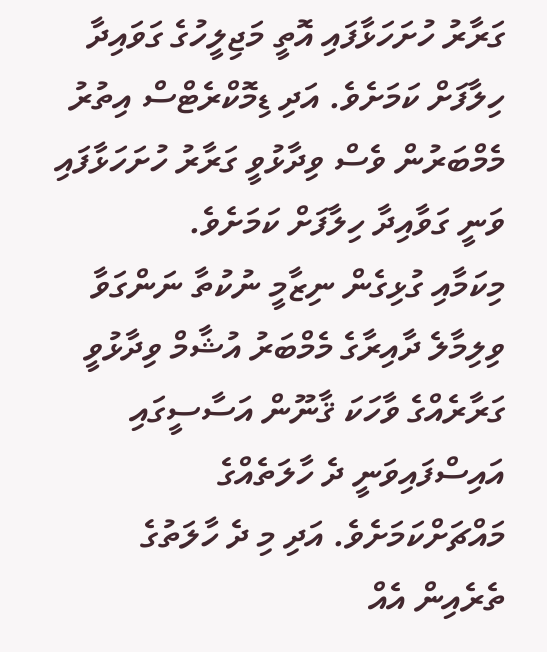ގަރާރު ހުށަހަޅާފައި އޮތީ މަޖިލީހުގެ ގަވައިދާ ހިލާފަށް ކަމަށެވެ. އަދި ޑިމޮކްރެޓްސް އިތުރު މެމްބަރުން ވެސް ވިދާޅުވީ ގަރާރު ހުށަހަޅާފައި ވަނީ ގަވާއިދާ ހިލާފަށް ކަމަށެވެ.
މިކަމާއި ގުޅިގެން ނިޒާމީ ނުކުތާ ނަންގަވާ ވިލިމާލެ ދާއިރާގެ މެމްބަރު އުޝާމް ވިދާޅުވީ ގަރާރެއްގެ ވާހަކަ ޤާނޫން އަސާސީގައި އައިސްފައިވަނީ ދެ ހާލަތެއްގެ މައްޗަށްކަމަށެވެ. އަދި މި ދެ ހާލަތުގެ ތެރެއިން އެއް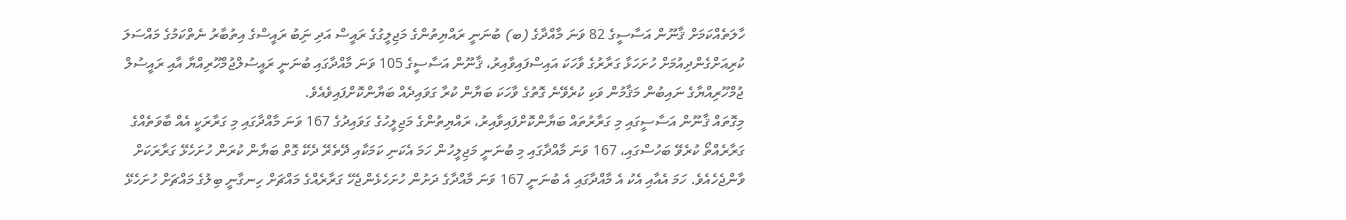ހާލަތެއްކަމަށް ޤާނޫން އަސާސީގެ 82 ވަނަ މާއްދާގެ (ބ) ބުނަނީ ރައްޔިތުންގެ މަޖިލީގުގެ ރައީސް އަދި ނަިބު ރައީސްގެ އިތުބާރު ނެތްކަމުގެ މައްސަލަ ކުރިއަށްގެންދިއުމަށް ހުށަހަޅާ ގަރާރުގެ ވާހަކަ އައިސްފައިވާއިރު، ޤާނޫން އަސާސީގެ 105 ވަނަ މާއްދާގައި ބުނަނީ ރައީސުލްޖުމްހޫރިއްޔާ އާއި ރައީސުލް ޖުމްހޫރިއްޔާގެ ނައިބުން މަޤާމުން ވަކި ކުރެވޭނެ ގޮތުގެ ވާހަކަ ބަޔާން ކުރާ ގަވައިދެއް ބަޔާންކޮށްފައިވެއެވެ.
މިގޮތައް ޤާނޫން އަސާސީގައި މި ގަރާރުތައް ބަޔާންކޮށްފައިވާއިރު، ރައްޔިތުންގެ މަޖިލީހުގެ ގަވައިދުގެ 167 ވަނަ މާއްދާގައި މި ގަރާރަކީ އެއް ބާވަތެއްގެ ގަރާރެއްތޯ ކުރެވޭ ބަހުސްގައި، 167 ވަނަ މާއްދާގައި މި ބުނަނީ މަޖިލީހުން ހަމަ އެކަނި ކަމަކާއި ދޭތެރޭ ދެކޭ ގޮތް ބަޔާން ކުރަން ހުށަހެޅޭ ގަރާރަކަށް ވާންޖެހެއެވެ. ހަމަ އެއާއި އެކު އެ މާއްދާގައި އެ ބުނަނީ 167 ވަނަ މާއްދާގެ ދަށުން ހުށަހެޅެންޖެހޭ ގަރާރެއްގެ މައްޗަށް ހިނގާނީ ބިލުގެ މައްޗަށް ހުށަހެޅޭ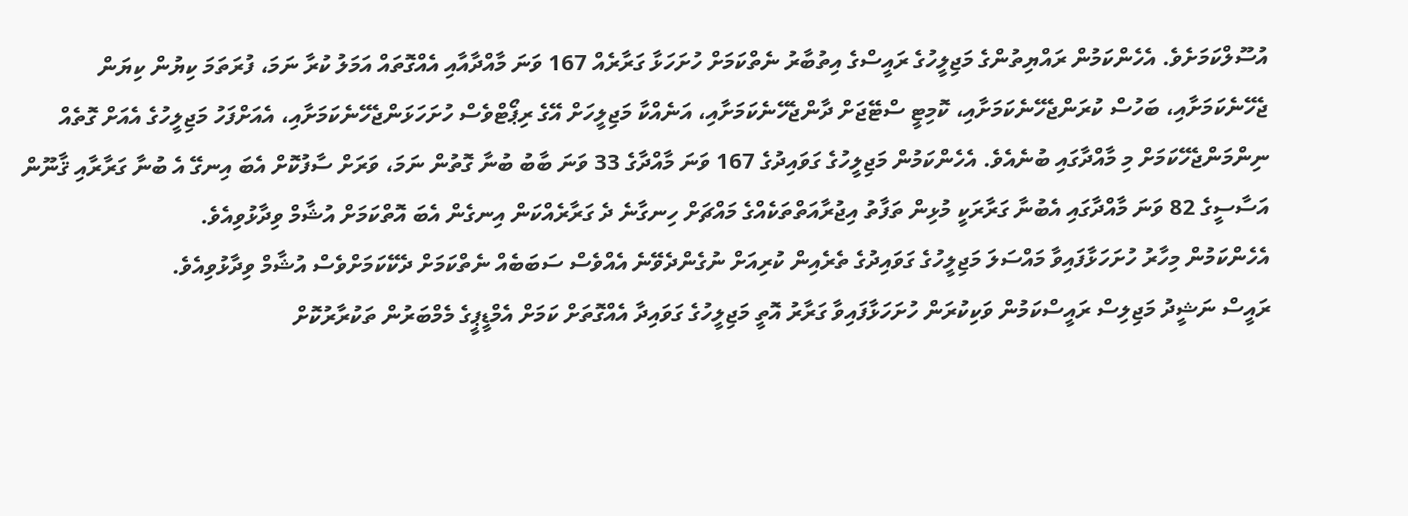އުސޫލްކަމަށެވެ. އެހެންކަމުން ރައްޔިތުންގެ މަޖިލީހުގެ ރައީސްގެ އިތުބާރު ނެތްކަމަށް ހުށަހަޅާ ގަރާރެއް 167 ވަނަ މާއްދާއާއި އެއްގޮތައް އަމަލު ކުރާ ނަމަ، ފުރަތަމަ ކިޔުން ކިޔަން ޖެހޭނެކަމަށާއި، ބަހުސް ކުރަންޖެހޭނެކަމަށާއި، ކޮމިޓީ ސްޓޭޖަށް ދާންޖެހޭނެކަމަށާއި، އަނެއްކާ މަޖިލީހަށް އޭގެ ރިޕޯޓްވެސް ހުށަހަޅަންޖެހޭނެކަމަށާއި، އެއަށްފަހު މަޖިލީހުގެ އެއަށް ގޮތެއް ނިންމަންޖެހޭކަމަށް މި މާއްދާގައި ބުނެއެވެ. އެހެންކަމުން މަޖިލީހުގެ ގަވައިދުގެ 167 ވަނަ މާއްދާގެ 33 ވަނަ ބާބު ބުނާ ގޮތުން ނަމަ، ވަރަށް ސާފުކޮށް އެބަ އިނގޭ އެ ބުނާ ގަރާރާއި ޤާނޫން އަސާސީގެ 82 ވަނަ މާއްދާގައި އެބުނާ ގަރާރަކީ މުޅިން ތަފާތު އިޖުރާއަތްތަކެއްގެ މައްޗަށް ހިނގާނެ ދެ ގަރާރެއްކަން އިނގެން އެބަ އޮތްކަމަށް އުޝާމް ވިދާޅުވިއެވެ.
އެހެންކަމުން މިހާރު ހުށަހަޅާފައިވާ މައްސަލަ މަޖިލީހުގެ ގަވައިދުގެ ތެރެއިން ކުރިއަށް ނުގެންދެވޭނެ އެއްވެސް ސަބަބެއް ނެތްކަމަށް ދެކޭކަމަށްވެސް އުޝާމް ވިދާޅުވިއެވެ.
ރައީސް ނަޝީދު މަޖިލިސް ރައީސްކަމުން ވަކިކުރަން ހުށަހަޅާފައިވާ ގަރާރު އޮތީ މަޖިލީހުގެ ގަވައިދާ އެއްގޮތަށް ކަމަށް އެމްޑީޕީގެ މެމްބަރުން ތަކުރާރުކޮށް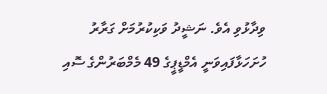ވިދާޅުވި އެވެ. ނަޝީދު ވަކިކުރުމަށް ގަރާރު ހުށަހަޅާފައިވަނީ އެމްޑީޕީގެ 49 މެމްބަރުންގެ ސޮއި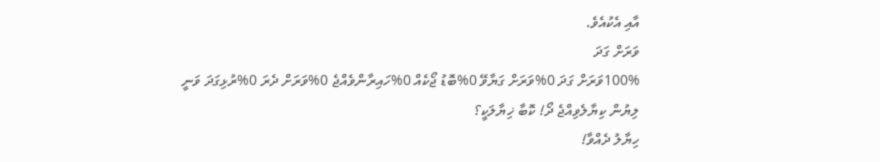އާއި އެކުއެވެ.
ވަރަށް ގަދަ
100%ވަރަށް ގަދަ 0%ވަރަށް ގަޔާވޭ 0%ބޮޑު ޖޯކެއް 0%ހައިރާންވެއްޖެ 0%ވަރަށް ދެރަ 0%ރުޅިގަދަ ވަނީ
ލިޔުން ކިޔާލެވިއްޖެ ދޯ! ކޮބާ ޚިޔާލަކީ؟
ހިޔާލު ދެއްވާ!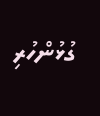ގުޅުންހުރި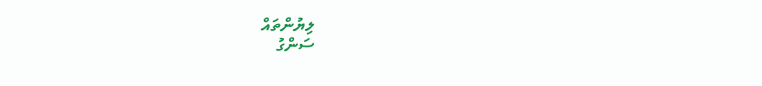ލިޔުންތައް
ސަންގު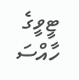ޓީވީގެ ހާއްސަ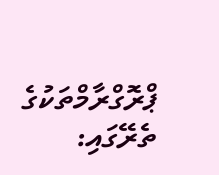ޕްރޮގްރާމްތަކުގެ ތެރޭގައި: